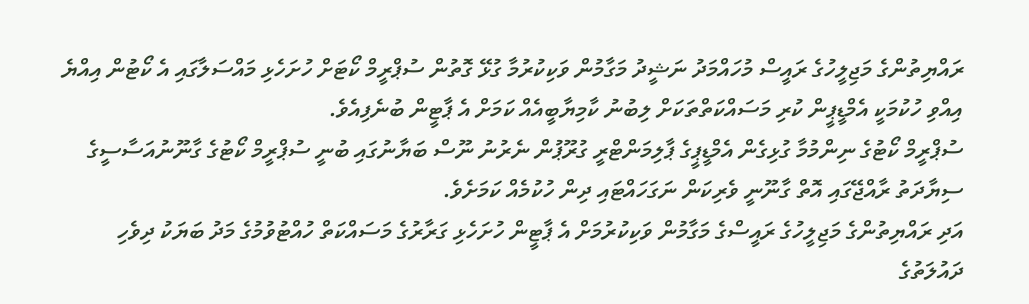ރައްޔިތުންގެ މަޖިލީހުގެ ރައީސް މުހައްމަދު ނަޝީދު މަގާމުން ވަކިކުރުމާ ގުޅޭ ގޮތުން ސުޕްރީމް ކޯޓަށް ހުށަހެޅި މައްސަލާގައި އެ ކޯޓުން އިއްޔެ އިއްވި ހުކުމަކީ އެމްޑީޕީން ކުރި މަސައްކަތްތަކަށް ލިބުނު ކާމިޔާބީއެއް ކަމަށް އެ ޕާޓީން ބުނެފިއެވެ.
ސުޕްރީމް ކޯޓުގެ ނިންމުމާ ގުޅިގެން އެމްޑީޕީގެ ޕާލިމަންޓްރީ ގުރޫޕުން ނެރުނު ނޫސް ބަޔާނުގައި ބުނީ ސުޕްރީމް ކޯޓުގެ ގާނޫނުއަސާސީގެ ސިޔާދަތު ރާއްޖޭގައި އޮތް ގާނޫނީ ވެރިކަން ނަގަހައްޓައި ދިން ހުކުމެއް ކަމަށެވެ.
އަދި ރައްޔިތުންގެ މަޖިލީހުގެ ރައީސްގެ މަގާމުން ވަކިކުރުމަށް އެ ޕާޓީން ހުށަހެޅި ގަރާރުގެ މަސައްކަތް ހުއްޓުވުމުގެ މަދު ބަޔަކު ދިވެހި ދައުލަތުގެ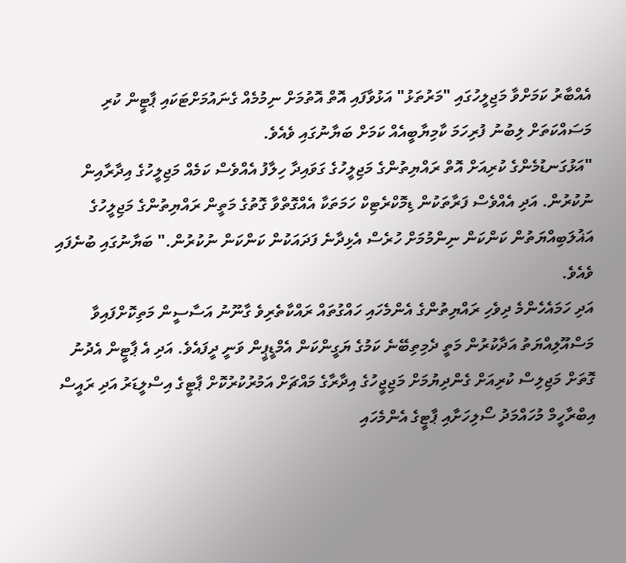އެއްބާރު ކަމަށްވާ މަޖިލީހުގައި "މަރުތަޅު" އަޅުވާފައި އޮތް އޮތުމަށް ނިމުމެއް ގެނައުމަށްޓަކައި ޕާޓީން ކުރި މަސައްކަތަށް ލިބުނު ފުރިހަމަ ކާމިޔާބީއެއް ކަމަށް ބަޔާނުގައި ވެއެވެ.
"އަޅުގަނޑުމެންގެ ކުރިއަށް އޮތް ރައްޔިތުންގެ މަޖިލީހުގެ ގަވައިދާ ހިލާފު އެއްވެސް ކަމެއް މަޖިލީހުގެ އިދާރާއިން ނުކުރުން. އަދި އެއްވެސް ފަރާތަކުން ޑިމޮކްރެޓިކް ހަމަތަކާ އެއްގޮތްވާ ގޮތުގެ މަތީން ރައްޔިތުންގެ މަޖިލީހުގެ އަޣުލަބިއްޔަތުން ކަންކަން ނިންމުމަށް ހުރެސް އެޅިދާނެ ފަދައަކުން ކަންކަން ނުކުރުން." ބަޔާނުގައި ބުނެފައި ވެއެވެ.
އަދި ހަމައެހެންމެ ދިވެހި ރައްޔިތުންގެ އެންމެހައި ހައްގުތައް ރައްކާތެރިވެ ގާނޫނު އަސާސީން މަތިކޮށްފައިވާ މަސްއޫލިއްޔަތު އަދާކުރުން މަތީ ދެމިތިބޭނެ ކަމުގެ ޔަގީންކަން އެމްޑީޕީން ވަނީ ދީފައެވެ. އަދި އެ ޕާޓީން އެދުނު ގޮތަށް މަޖިލިސް ކުރިއަށް ގެންދިޔުމަށް މަޖިޖީހުގެ އިދާރާގެ މައްޗަށް އަމުރުކުރުކޮށް ޕާޓީގެ އިސްލީޑަރު އަދި ރައީސް އިބްރާހީމް މުހައްމަދު ސޯލިހަށާއި ޕާޓީގެ އެންމެހައި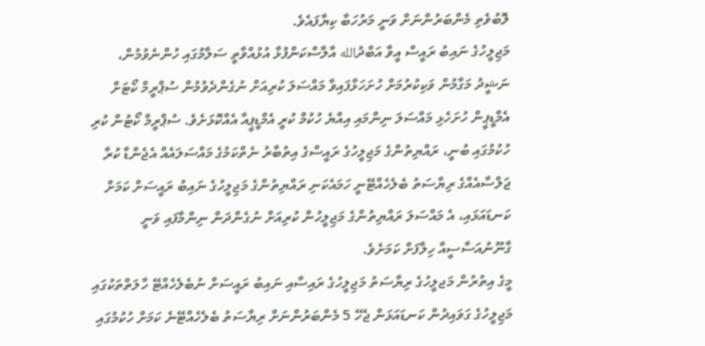ލޮބުވެތި މެންބަރުންނަށް ވަނީ މަރުހަބާ ކިޔާފައެވެ.
މަޖިލީހުގެ ނައިބު ރައީސް އީވާ އަބްދުالله އާލާސްކަންފުޅާ އުޅުއްވާތީ ސަލާމުގައި ހުންނެވުމުން، ނަޝީދު މަގާމުން ވަކިކުރުމަށް ހުށަހަޅާފައިވާ މައްސަލަ ކުރިއަށް ނުގެންދެވުމުން ސުޕްރީމް ކޯޓަށް އެމްޑީޕީން ހުށަހެޅި މައްސަލަ ނިންމައި އިއްޔެ ހުކުމް ކުރީ އެމްޑީޕީއާ އެއްކޮޅަށެވެ. ސުޕްރީމް ކޯޓުން ކުރި ހުކުމުގައި ބުނީ، ރައްޔިތުންގެ މަޖިލީހުގެ ރައީސްގެ އިތުބާރު ނެތްކަމުގެ މައްސަލައެއް އެޖެންޑާ ކުރާ ޖަލްސާއެއްގެ ރިޔާސަތު ބެލެހެއްޓޭނީ ހަމައެކަނި ރައްޔިތުންގެ މަޖިލީހުގެ ނައިބު ރައީސަށް ކަމަށް ކަނޑައަޅައި، އެ މައްސަލަ ރައްޔިތުންގެ މަޖިލީހުން ކުރިއަށް ނުގެންދަން ނިންމާފައި ވަނީ ގާނޫނުއަސާސީއާ ހިލާފަށް ކަމަށެވެ.
މީގެ އިތުރުން މަޖލީހުގެ ރިޔާސަތު މަޖިލީހުގެ ރައިސާއި ނައިބު ރައީސަށް ނުބެލެހެއްޓޭ ހާލަތްތަކުގައި މަޖިލީހުގެ ގަވައިދުން ކަނޑައަޅަން ޖެހޭ 5 މެންބަރުންނަށް ރިޔާސަތު ބެލެހެއްޓޭނެ ކަމަށް ހުކުމުގައި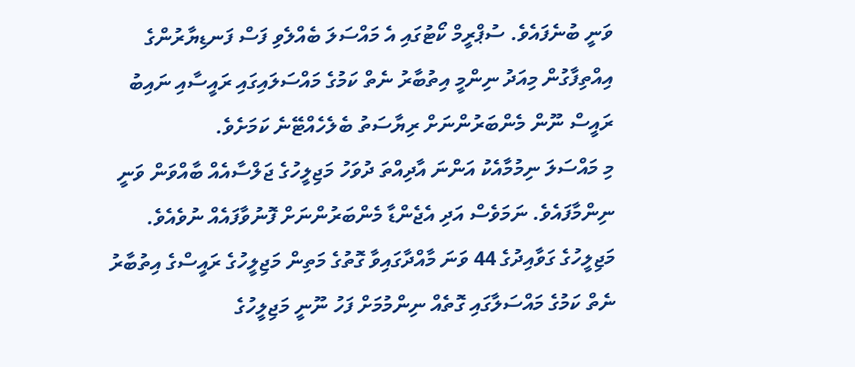ވަނީ ބުނެފައެވެ. ސުޕްރީމް ކޯޓުގައި އެ މައްސަލަ ބެއްލެވި ފަސް ފަނޑިޔާރުންގެ އިއްތިފާގުން މިއަދު ނިންމީ އިތުބާރު ނެތް ކަމުގެ މައްސަލައިގައި ރައީސާއި ނައިބު ރައީސް ނޫން މެންބަރުންނަށް ރިޔާސަތު ބެލެހެއްޓޭނެ ކަމަށެވެ.
މި މައްސަލަ ނިމުމާއެކު އަންނަ އާދިއްތަ ދުވަހު މަޖިލީހުގެ ޖަލްސާއެއް ބާއްވަން ވަނީ ނިންމާފައެވެ. ނަމަވެސް އަދި އެޖެންޑާ މެންބަރުންނަށް ފޮނުވާފައެއް ނުވެއެވެ. މަޖިލީހުގެ ގަވާއިދުގެ 44 ވަނަ މާއްދާގައިވާ ގޮތުގެ މަތިން މަޖިލީހުގެ ރައީސްގެ އިތުބާރު ނެތް ކަމުގެ މައްސަލާގައި ގޮތެއް ނިންމުމަށް ފަހު ނޫނީ މަޖިލީހުގެ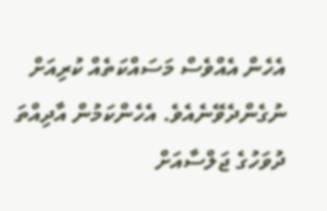އެހެން އެއްވެސް މަސައްކަތެއް ކުރިއަށް ނުގެންދެވޭނެއެވެ. އެހެންކަމުން އާދިއްތަ ދުވަހުގެ ޖަލްސާއަށް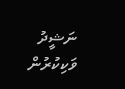ނަޝީދު ވަކިކުރުން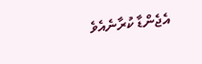އެޖެންޑާ ކުރާނެއެވެ